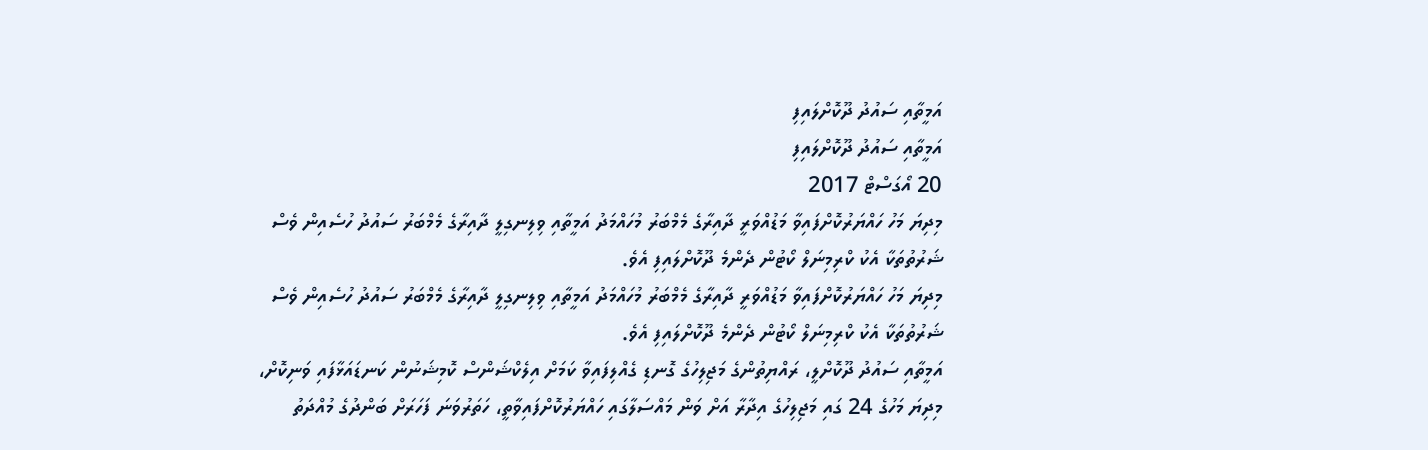އަމީތާއި ސައުދު ދޫކޮށްލައިފި
އަމީތާއި ސައުދު ދޫކޮށްލައިފި
20 އޯގަސްޓް 2017
މިދިޔަ މަހު ހައްޔަރުކޮށްފައިވާ މަޑުއްވަރީ ދާއިރާގެ މެމްބަރު މުހައްމަދު އަމީތާއި ވިލިނގިލީ ދާއިރާގެ މެމްބަރު ސައުދު ހުސެއިން ވެސް ޝަރުތުތަކާ އެކު ކްރިމިނަލް ކޯޓުން ދެންމެ ދޫކޮށްލައިފި އެވެ.
މިދިޔަ މަހު ހައްޔަރުކޮށްފައިވާ މަޑުއްވަރީ ދާއިރާގެ މެމްބަރު މުހައްމަދު އަމީތާއި ވިލިނގިލީ ދާއިރާގެ މެމްބަރު ސައުދު ހުސެއިން ވެސް ޝަރުތުތަކާ އެކު ކްރިމިނަލް ކޯޓުން ދެންމެ ދޫކޮށްލައިފި އެވެ.
އަމީތާއި ސައުދު ދޫކޮށްލީ، ރައްޔިތުންގެ މަޖިލިހުގެ ގޮނޑި ގެއްލިފައިވާ ކަމަށް އިލެކްޝަންސް ކޮމިޝަނުން ކަނޑައަޅާފައި ވަނިކޮށް، މިދިޔަ މަހުގެ 24 ގައި މަޖިލިހުގެ އިދާރާ އަށް ވަން މައްސަލާގައި ހައްޔަރުކޮށްފައިވާތީ، ހަތަރުވަނަ ފަހަރަށް ބަންދުގެ މުއްދަތު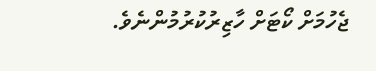ޖެހުމަށް ކޯޓަށް ހާޒިރުކުރުމުންނެވެ.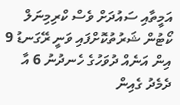އަމީތާއި ސައުދަށް ވެސް ކްރިމިނަލް ކޯޓުން ޝަރުތުކޮށްފައި ވަނީ ރޭގަނޑު 9 އިން އަނެއް ދުވަހުގެ ހެނދުނު 6 އާ ދެމެދު ގެއިން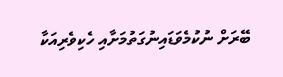ބޭރަށް ނުކުމެވަޑައިނުގަތުމަށާއި ހެކިވެރިއަކާ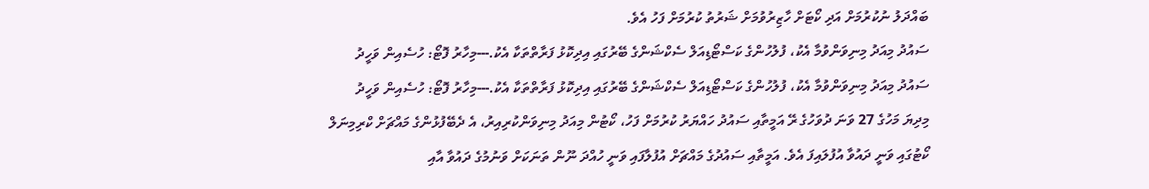ބައްދަލު ނުކުރުމަށް އަދި ކޯޓަށް ހާޒިރުވުމަށް ޝަރުތު ކުރުމަށް ފަހު އެވެ.
ސައުދު މިއަދު މިނިވަންވުމާ އެކު، ފުލުހުންގެ ކަސްޓޯޑިއަލް ސެކްޝަންގެ ބޭރުގައި އިދިކޮޅު ފަރާތްތަކާ އެކު.---މިހާރު ފޮޓޯ: ހުސެއިން ވަހީދު
ސައުދު މިއަދު މިނިވަންވުމާ އެކު، ފުލުހުންގެ ކަސްޓޯޑިއަލް ސެކްޝަންގެ ބޭރުގައި އިދިކޮޅު ފަރާތްތަކާ އެކު.---މިހާރު ފޮޓޯ: ހުސެއިން ވަހީދު
މިދިޔަ މަހުގެ 27 ވަނަ ދުވަހުގެ ރޭ އަމީތާއި ސައުދު ހައްޔަރު ކުރުމަށް ފަހު، ކޯޓުން މިއަދު މިނިވަންކުރިއިރު، އެ ދެބޭފުޅުންގެ މައްޗަށް ކްރިމިނަލް ކޯޓުގައި ވަނީ ދައުވާ އުފުލައިފަ އެވެ. އަމީތާއި ސައުދުގެ މައްޗަށް އުފުލާފައި ވަނީ ހުއްދަ ނޫން ތަނަކަށް ވަނުމުގެ ދައުވާ އާއި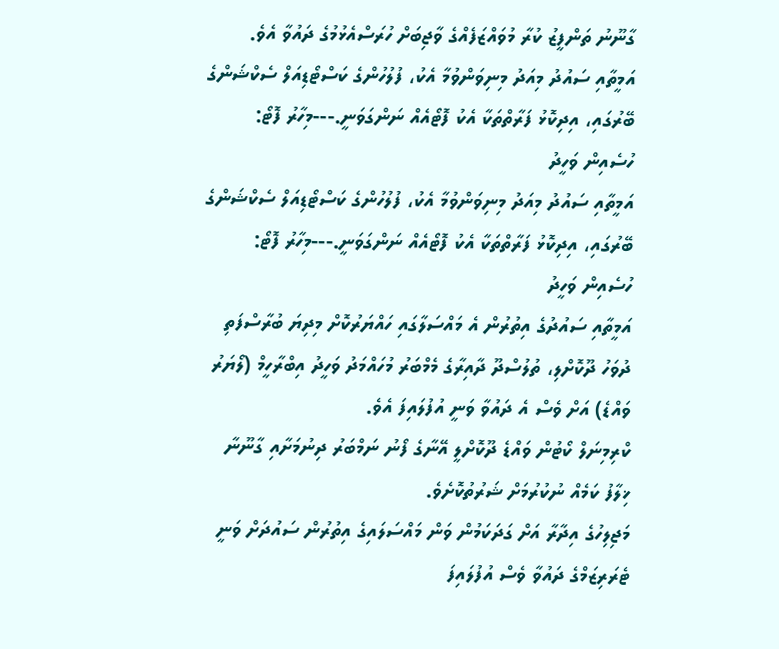ގާނޫނު ތަންފީޒު ކުރާ މުވައްޒަފެއްގެ ވާޖިބަށް ހުރަސްއެޅުމުގެ ދައުވާ އެވެ.
އަމީތާއި ސައުދު މިއަދު މިނިވަންވުމާ އެކު، ފުލުހުންގެ ކަސްޓޯޑިއަލް ސެކްޝަންގެ ބޭރުގައި، އިދިކޮޅު ފަރާތްތަކާ އެކު ފޮޓޯއެއް ނަންގަވަނީ.---މިހާރު ފޮޓޯ: ހުސެއިން ވަހީދު
އަމީތާއި ސައުދު މިއަދު މިނިވަންވުމާ އެކު، ފުލުހުންގެ ކަސްޓޯޑިއަލް ސެކްޝަންގެ ބޭރުގައި، އިދިކޮޅު ފަރާތްތަކާ އެކު ފޮޓޯއެއް ނަންގަވަނީ.---މިހާރު ފޮޓޯ: ހުސެއިން ވަހީދު
އަމީތާއި ސައުދުގެ އިތުރުން އެ މައްސަލާގައި ހައްޔަރުކޮށް މިދިޔަ ބުރާސްފަތި ދުވަހު ދޫކޮށްލި، ތުލުސްދޫ ދާއިރާގެ މެމްބަރު މުހައްމަދު ވަހީދު އިބްރާހީމް (ލޯޔަރު ވައްޑެ) އަށް ވެސް އެ ދައުވާ ވަނީ އުފުލައިފަ އެވެ.
ކްރިމިނަލް ކޯޓުން ވައްޑެ ދޫކޮށްލީ އޭނާގެ ފޯނު ނަމްބަރު ދިނުމަށާއި ގާނޫނާ ޚިލާފު ކަމެއް ނުކުރުމަށް ޝަރުތުކޮށެވެ.
މަޖިލިހުގެ އިދާރާ އަށް ގަދަކަމުން ވަން މައްސަލައިގެ އިތުރުން ސައުދަށް ވަނީ ޓެރަރިޒަމްގެ ދައުވާ ވެސް އުފުލައިފަ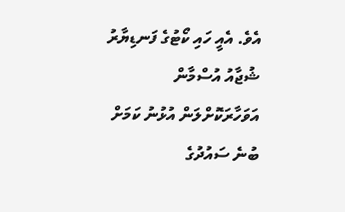އެވެ. އެއީ ހައި ކޯޓުގެ ފަނޑިޔާރު ޝުޖާއު އުސްމާން އަވަހާރަކޮށްލަން އުޅުނު ކަމަށް ބުނެ ސައުދުގެ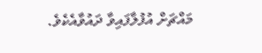މައްޗަށް އުފުލާފައިވާ ދައުވާއެކެވެ.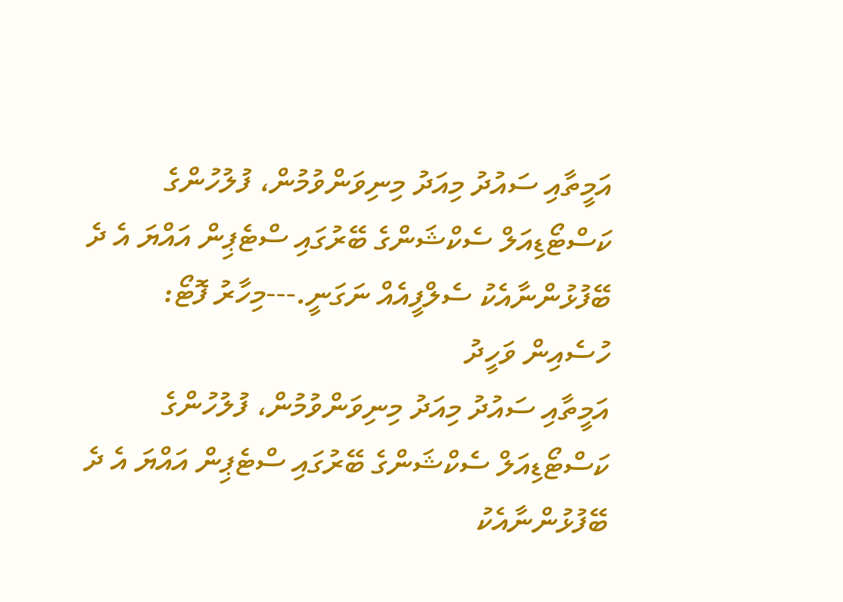އަމީތާއި ސައުދު މިއަދު މިނިވަންވުމުން، ފުލުހުންގެ ކަސްޓޯޑިއަލް ސެކްޝަންގެ ބޭރުގައި ސްޓެޕިން އައްޔަ އެ ދެ ބޭފުޅުންނާއެކު ސެލްފީއެއް ނަގަނީ.---މިހާރު ފޮޓޯ: ހުސެއިން ވަހީދު
އަމީތާއި ސައުދު މިއަދު މިނިވަންވުމުން، ފުލުހުންގެ ކަސްޓޯޑިއަލް ސެކްޝަންގެ ބޭރުގައި ސްޓެޕިން އައްޔަ އެ ދެ ބޭފުޅުންނާއެކު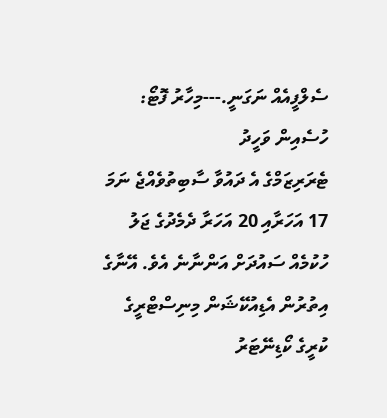ސެލްފީއެއް ނަގަނީ.---މިހާރު ފޮޓޯ: ހުސެއިން ވަހީދު
ޓެރަރިޒަމްގެ އެ ދައުވާ ސާބިތުވެއްޖެ ނަމަ 17 އަހަރާއި 20 އަހަރާ ދެމެދުގެ ޖަލު ހުކުމެއް ސައުދަށް އަންނާނެ އެވެ. އޭނާގެ އިތުރުން އެޑިއުކޭޝަން މިނިސްޓްރީގެ ކުރީގެ ކޯޑިނޭޓަރު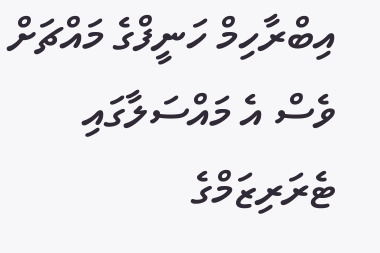އިބްރާހިމް ހަނީފްގެ މައްޗަށް ވެސް އެ މައްސަލާގައި ޓެރަރިޒަމްގެ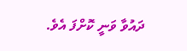ދައުވާ ވަނީ ކޮށްފަ އެވެ.